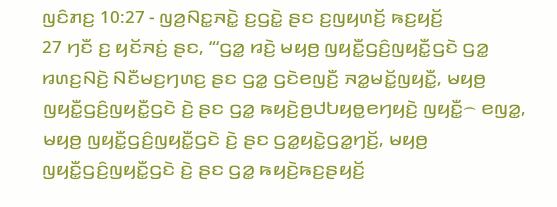ꤜꤢꤨꤊꤢ꤬ 10:27 - ꤜꤤ꤬ꤡꤢ꤭ꤏꤢꤧ꤭ ꤢ꤬ꤞꤢꤧ꤭ ꤔꤢ ꤢ꤬ꤜꤟꤛꤢꤩ꤬ ꤒꤢ꤬ꤟꤢꤩ꤬
27 ꤚꤢꤪ ꤢ꤬ ꤟꤢꤩꤏꤢꤦ꤬ ꤔꤢ, “‘ꤞꤤ꤭ ꤙꤢꤧ꤬ ꤗꤟꤥ꤬ ꤜꤟꤢꤪ꤭ꤞꤢꤨ꤬ꤜꤟꤢꤪ꤭ꤞꤢꤧ ꤞꤤ꤭ ꤙꤛꤢ꤬ꤡꤢꤧ꤬ ꤡꤢꤪꤗꤢ꤬ꤚꤛꤢ꤬ ꤔꤢ ꤞꤤ꤭ ꤞꤢꤧꤕꤜꤢꤪ꤬ ꤏꤤ꤭ꤗꤢꤩ꤭ꤜꤟꤢꤪ꤭, ꤗꤟꤥ꤬ ꤜꤟꤢꤪ꤭ꤞꤢꤨ꤬ꤜꤟꤢꤪ꤭ꤞꤢꤧ ꤢꤧ꤬ ꤔꤢ ꤞꤤ꤭ ꤒꤟꤢꤧ꤬ꤥ꤬ꤓꤝꤟꤥ꤭ꤕꤚꤟꤢꤧ꤬ ꤜꤟꤢꤪ꤭꤮ ꤕꤜꤤ꤭, ꤗꤟꤥ꤬ ꤜꤟꤢꤪ꤭ꤞꤢꤨ꤬ꤜꤟꤢꤪ꤭ꤞꤢꤧ ꤢꤧ꤬ ꤔꤢ ꤞꤤ꤭ꤟꤢꤧ꤭ꤞꤤ꤭ꤚꤢꤩ꤬, ꤗꤟꤥ꤬ ꤜꤟꤢꤪ꤭ꤞꤢꤨ꤬ꤜꤟꤢꤪ꤭ꤞꤢꤧ ꤢꤧ꤬ ꤔꤢ ꤞꤤ꤭ ꤒꤟꤢꤧ꤬ꤒꤢ꤬ꤔꤟꤢꤩ꤬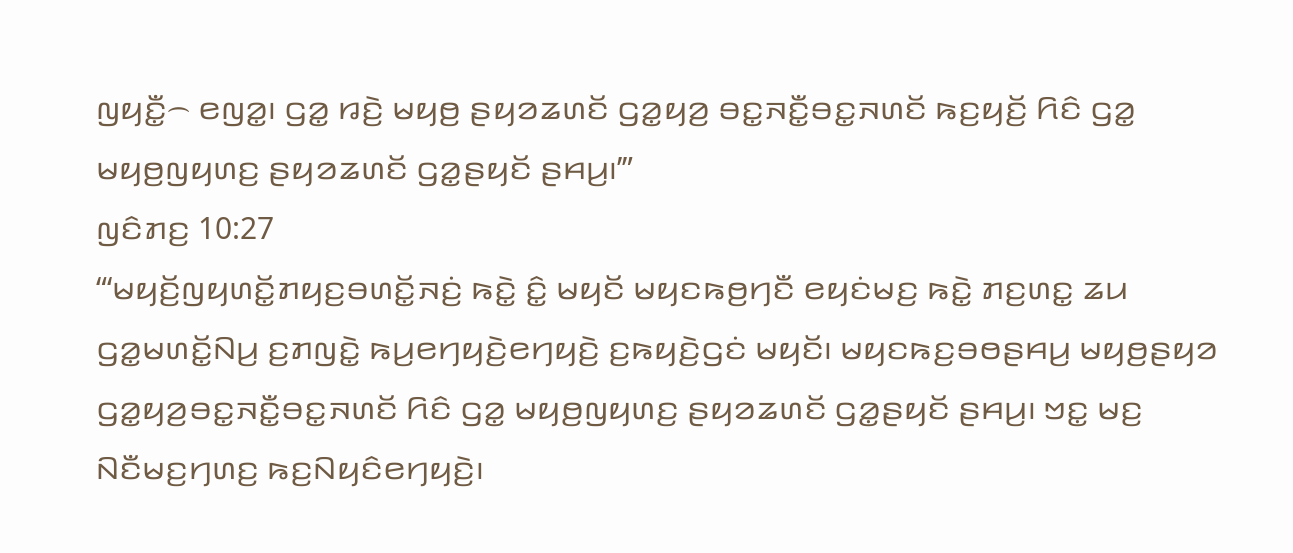ꤜꤟꤢꤪ꤭꤮ ꤕꤜꤤ꤭꤯ ꤞꤤ꤭ ꤙꤢꤧ꤬ ꤗꤟꤥ꤬ ꤔꤟꤤꤘꤛꤢꤩ ꤞꤤ꤭ꤟꤤ꤬ ꤋꤢ꤭ꤏꤢꤪ꤭ꤋꤢ꤭ꤏꤛꤢꤩ ꤒꤢ꤬ꤟꤢꤩ꤬ ꤖꤢꤨ ꤞꤤ꤭ ꤗꤟꤥ꤬ꤜꤟꤛꤢ꤬ ꤔꤟꤤꤘꤛꤢꤩ ꤞꤤ꤭ꤔꤟꤢꤩ ꤔꤌꤣ꤬꤯’”
ꤜꤢꤨꤊꤢ꤬ 10:27
“‘ꤗꤟꤢꤩ꤬ꤜꤟꤛꤢꤩ꤭ꤊꤟꤢ꤬ꤋꤛꤢꤩ꤭ꤏꤢꤦ꤬ ꤒꤢꤧ꤭ ꤢꤨ꤭ ꤗꤟꤢꤩ ꤗꤟꤢꤒꤥ꤬ꤚꤢꤪ ꤕꤟꤢꤦꤗꤢ꤬ ꤒꤢꤧ꤭ ꤊꤢ꤬ꤛꤢ꤭ ꤘꤣ ꤞꤤ꤭ꤗꤛꤢꤩ꤭ꤡꤣ꤬ ꤢ꤬ꤊꤜꤢꤧ꤭ ꤒꤣ꤬ꤕꤚꤟꤢꤧ꤬ꤕꤚꤟꤢꤧ꤬ ꤢ꤬ꤒꤟꤢꤧ꤬ꤞꤢꤦ ꤗꤟꤢꤩ꤯ ꤗꤟꤢꤒꤢ꤬ꤋꤥꤔꤌꤣ꤬ ꤗꤟꤥ꤬ꤔꤟꤤ ꤞꤤ꤭ꤟꤤ꤬ꤋꤢ꤭ꤏꤢꤪ꤭ꤋꤢ꤭ꤏꤛꤢꤩ ꤖꤢꤨ ꤞꤤ꤭ ꤗꤟꤥ꤬ꤜꤟꤛꤢ꤬ ꤔꤟꤤꤘꤛꤢꤩ ꤞꤤ꤭ꤔꤟꤢꤩ ꤔꤌꤣ꤬꤯ ꤠꤢ꤭ ꤗꤢ꤬ ꤡꤢꤪꤗꤢ꤬ꤚꤛꤢ꤬ ꤒꤢ꤬ꤡꤟꤢꤨꤕꤚꤟꤢꤧ꤬꤯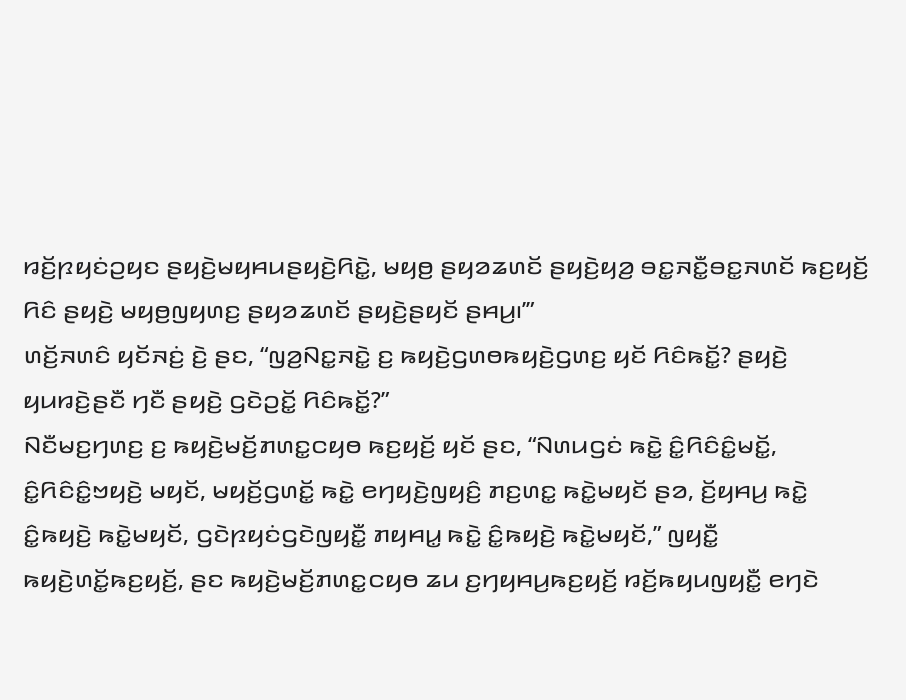ꤙꤢꤩ꤬ꤐꤟꤢꤦꤑꤟꤢ ꤔꤟꤢꤧ꤬ꤗꤟꤌꤣꤔꤟꤢꤧ꤬ꤖꤢꤧ꤭, ꤗꤟꤥ꤬ ꤔꤟꤤꤘꤛꤢꤩ ꤔꤟꤢꤧ꤬ꤟꤤ꤬ ꤋꤢ꤭ꤏꤢꤪ꤭ꤋꤢ꤭ꤏꤛꤢꤩ ꤒꤢ꤬ꤟꤢꤩ꤬ ꤖꤢꤨ ꤔꤟꤢꤧ꤬ ꤗꤟꤥ꤬ꤜꤟꤛꤢ꤬ ꤔꤟꤤꤘꤛꤢꤩ ꤔꤟꤢꤧ꤬ꤔꤟꤢꤩ ꤔꤌꤣ꤬꤯’”
ꤛꤢꤩ꤬ꤏꤛꤢꤨ ꤟꤢꤩꤏꤢꤦ꤬ ꤢꤧ꤬ ꤔꤢ, “ꤜꤤ꤬ꤡꤢ꤭ꤏꤢꤧ꤭ ꤢ꤬ ꤒꤟꤢꤧ꤬ꤞꤛꤥꤒꤟꤢꤧ꤬ꤞꤛꤢ꤬ ꤟꤢꤩ ꤖꤢꤨꤒꤢꤩ꤭? ꤔꤟꤢꤧ꤬ ꤟꤣꤙꤢꤧ꤬ꤔꤢꤪ ꤚꤢꤪ ꤔꤟꤢꤧ꤬ ꤞꤢꤧꤑꤢꤩ꤭ ꤖꤢꤨꤒꤢꤩ꤭?”
ꤡꤢꤪꤗꤢ꤬ꤚꤛꤢ꤬ ꤢ꤬ ꤒꤟꤢꤧ꤬ꤗꤢꤩ꤬ꤊꤛꤢ꤭ꤍꤟꤥ ꤒꤢ꤬ꤟꤢꤩ꤬ ꤟꤢꤩ ꤔꤢ, “ꤡꤛꤣꤞꤢꤦ ꤒꤢꤧ꤭ ꤢꤨ꤭ꤖꤢꤨꤢꤨ꤭ꤗꤢꤩ꤭, ꤢꤨ꤭ꤖꤢꤨꤢꤨ꤭ꤠꤟꤢꤧ꤬ ꤗꤟꤢꤩ, ꤗꤟꤢꤩ꤬ꤞꤛꤢꤩ꤭ ꤒꤢꤧ꤭ ꤕꤚꤟꤢꤧ꤬ꤜꤟꤢꤨ꤬ ꤊꤢ꤬ꤛꤢ꤭ ꤒꤢꤧ꤭ꤗꤟꤢꤩ ꤔꤤ, ꤢꤩ꤬ꤟꤌꤣ꤬ ꤒꤢꤧ꤭ ꤢꤨ꤭ꤒꤟꤢꤧ꤬ ꤒꤢꤧ꤭ꤗꤟꤢꤩ, ꤞꤢꤧꤐꤟꤢꤦꤞꤢꤧꤜꤟꤢꤪ꤭ ꤊꤟꤌꤣ꤭ ꤒꤢꤧ꤭ ꤢꤨ꤭ꤒꤟꤢꤧ꤬ ꤒꤢꤧ꤭ꤗꤟꤢꤩ,” ꤜꤟꤢꤪ꤭ ꤒꤟꤢꤧ꤬ꤛꤢꤩ꤭ꤒꤢ꤬ꤟꤢꤩ꤬, ꤔꤢ ꤒꤟꤢꤧ꤬ꤗꤢꤩ꤬ꤊꤛꤢ꤭ꤍꤟꤥ ꤘꤣ ꤢ꤬ꤚꤟꤌꤣ꤬ꤒꤢ꤬ꤟꤢꤩ꤬ ꤙꤢꤩ꤬ꤒꤟꤣꤜꤟꤢꤪ꤭ ꤕꤚꤢꤧ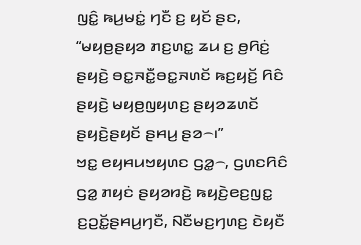ꤜꤢꤨ꤭ ꤒꤣ꤬ꤗꤢꤦ꤭ ꤚꤢꤪ ꤢ꤬ ꤟꤢꤩ ꤔꤢ, “ꤗꤟꤥ꤬ꤔꤟꤤ ꤊꤢ꤬ꤛꤢ꤭ ꤘꤣ ꤢ꤬ ꤥ꤬ꤖꤢꤦ꤬ ꤔꤟꤢꤧ꤬ ꤋꤢ꤭ꤏꤢꤪ꤭ꤋꤢ꤭ꤏꤛꤢꤩ ꤒꤢ꤬ꤟꤢꤩ꤬ ꤖꤢꤨ ꤔꤟꤢꤧ꤬ ꤗꤟꤥ꤬ꤜꤟꤛꤢ꤬ ꤔꤟꤤꤘꤛꤢꤩ ꤔꤟꤢꤧ꤬ꤔꤟꤢꤩ ꤔꤌꤣ꤬ ꤔꤤ꤮꤯”
ꤠꤢ꤭ ꤕꤟꤌꤣꤠꤟꤛꤢ ꤞꤤ꤭꤮, ꤞꤛꤢꤖꤢꤨ ꤞꤤ꤭ ꤊꤟꤢꤦ ꤔꤟꤤꤙꤢꤧ꤬ ꤒꤟꤢꤧ꤬ꤕꤢ꤬ꤜꤢ꤭ ꤢ꤬ꤑꤢꤩ꤭ꤔꤌꤣ꤬ꤚꤢꤪ, ꤡꤢꤪꤗꤢ꤬ꤚꤛꤢ꤬ ꤢꤧꤟꤢꤪ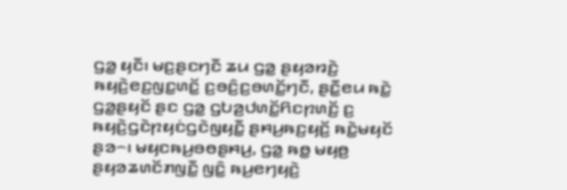ꤞꤤ꤭ ꤟꤢꤪ꤯ ꤗꤢ꤬ꤔꤢꤚꤢꤪ ꤘꤣ ꤞꤤ꤭ ꤔꤟꤤꤙꤢꤧ꤬ ꤒꤟꤢꤧ꤬ꤕꤢ꤬ꤜꤢ꤭ꤛꤢꤩ꤭ ꤢ꤬ꤋꤢꤨ꤬ꤢ꤬ꤋꤛꤢꤩ꤭ꤚꤢꤪ, ꤔꤢꤪ꤭ꤕꤣ ꤒꤢꤧ꤭ ꤞꤤ꤭ꤔꤟꤢꤩ ꤔꤢ ꤞꤤ꤭ ꤞꤝꤤ꤬ꤓꤛꤢꤩ꤭ꤖꤢꤐꤛꤢꤩ꤬ ꤢ꤬ ꤒꤟꤢꤧ꤬ꤞꤢꤧꤐꤟꤢꤦꤞꤢꤧꤜꤟꤢꤪ꤭ ꤔꤌꤣ꤬ꤒꤢ꤬ꤟꤢꤩ꤬ ꤒꤢꤧ꤭ꤗꤟꤢꤩ ꤔꤤ꤮꤯ ꤗꤟꤢꤒꤣ꤬ꤋꤥꤔꤌꤣ꤬, ꤞꤤ꤭ ꤒꤥ꤭ ꤗꤟꤥ꤬ ꤔꤟꤤꤘꤛꤢꤩꤊꤜꤢꤪ꤭ ꤜꤢꤨ꤭ ꤒꤣ꤬ꤕꤚꤟꤢꤧ꤬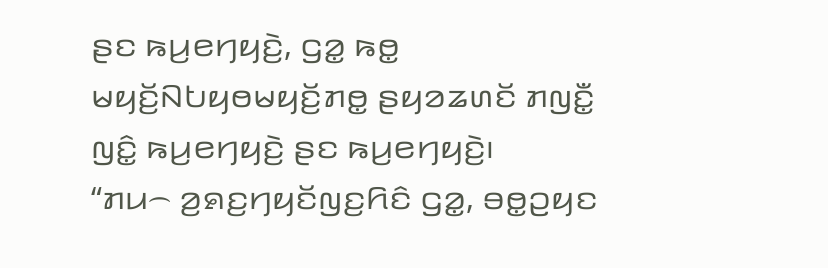ꤔꤢ ꤒꤣ꤬ꤕꤚꤟꤢꤧ꤬, ꤞꤤ꤭ ꤒꤥ꤭ ꤗꤟꤢꤩ꤬ꤡꤝꤟꤥꤗꤟꤢꤩ꤬ꤊꤥ꤭ ꤔꤟꤤꤘꤛꤢꤩ ꤊꤜꤢꤪ꤭ ꤜꤢꤨ꤭ ꤒꤣ꤬ꤕꤚꤟꤢꤧ꤬ ꤔꤢ ꤒꤣ꤬ꤕꤚꤟꤢꤧ꤬꤯
“ꤊꤣ꤮ ꤤ꤬ꤎꤢ꤬ꤚꤟꤢꤩꤜꤢ꤬ꤖꤢꤨ ꤞꤤ꤭, ꤋꤥ꤭ꤑꤟꤢ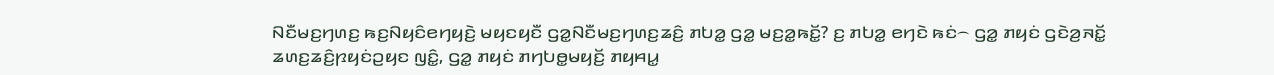ꤡꤢꤪꤗꤢ꤬ꤚꤛꤢ꤬ ꤒꤢ꤬ꤡꤟꤢꤨꤕꤚꤟꤢꤧ꤬ ꤗꤟꤢꤟꤢꤪ ꤞꤤ꤭ꤡꤢꤪꤗꤢ꤬ꤚꤛꤢ꤬ꤘꤢꤨ꤬ ꤊꤝꤤ꤭ ꤞꤤ꤭ ꤗꤢ꤬ꤤ꤭ꤒꤢꤩ꤭? ꤢ꤬ ꤊꤝꤤ꤭ ꤕꤚꤢꤧ ꤒꤢꤦ꤮ ꤞꤤ꤭ ꤊꤟꤢꤦ ꤞꤢꤧꤤ꤬ꤏꤢꤩ꤭ ꤘꤛꤢ꤬ꤘꤢꤨ꤬ꤐꤟꤢꤦꤑꤟꤢ ꤜꤢꤨ꤭, ꤞꤤ꤭ ꤊꤟꤢꤦ ꤊꤚꤝꤥ꤭ꤗꤟꤢꤩ꤬ ꤊꤟꤌꤣ꤭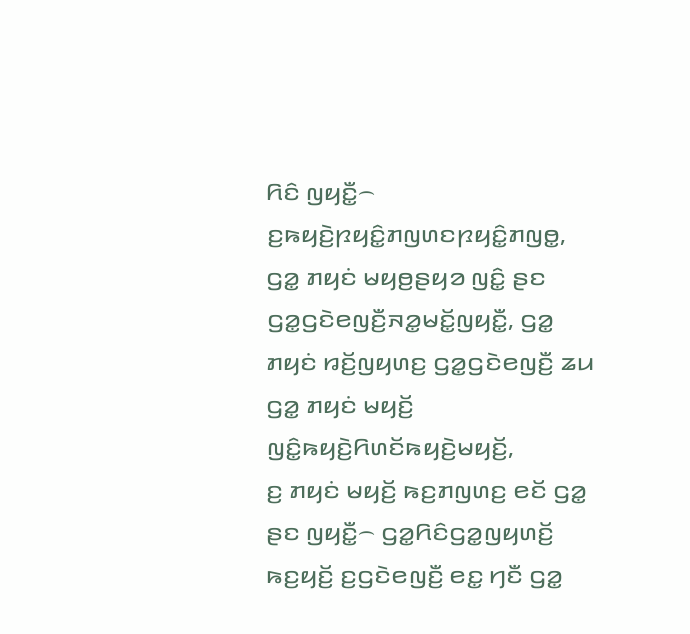ꤖꤢꤨ ꤜꤟꤢꤪ꤭꤮ ꤢ꤬ꤒꤟꤢꤧ꤬ꤐꤟꤢꤨ꤭ꤊꤜꤛꤢꤐꤟꤢꤨ꤭ꤊꤜꤥ꤭, ꤞꤤ꤭ ꤊꤟꤢꤦ ꤗꤟꤥ꤬ꤔꤟꤤ ꤜꤢꤨ꤭ ꤔꤢ ꤞꤤ꤭ꤞꤢꤧꤕꤜꤢꤪ꤬ꤏꤤ꤭ꤗꤢꤩ꤭ꤜꤟꤢꤪ꤭, ꤞꤤ꤭ ꤊꤟꤢꤦ ꤙꤢꤩ꤬ꤜꤟꤛꤢ꤬ ꤞꤤ꤭ꤞꤢꤧꤕꤜꤢꤪ꤬ ꤘꤣ ꤞꤤ꤭ ꤊꤟꤢꤦ ꤗꤟꤢꤩ꤬ ꤜꤢꤨ꤭ꤒꤟꤢꤧ꤬ꤖꤛꤢꤩꤒꤟꤢꤧ꤬ꤗꤟꤢꤩ꤬,
ꤢ꤬ ꤊꤟꤢꤦ ꤗꤟꤢꤩ꤬ ꤒꤢ꤬ꤊꤜꤛꤢ꤬ ꤕꤢꤩ ꤞꤤ꤭ ꤔꤢ ꤜꤟꤢꤪ꤭꤮ ꤞꤤ꤭ꤖꤢꤨꤞꤤ꤭ꤜꤟꤛꤢꤩ꤬ ꤒꤢ꤬ꤟꤢꤩ꤬ ꤢ꤬ꤞꤢꤧꤕꤜꤢꤪ꤬ ꤕꤢ꤭ ꤚꤢꤪ ꤞꤤ꤭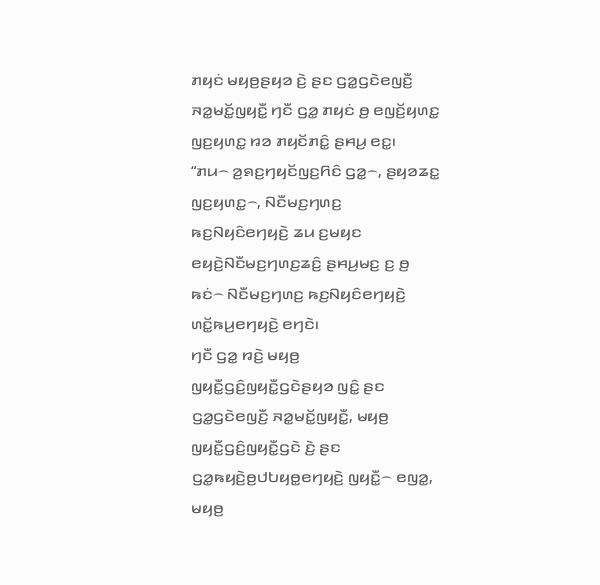ꤊꤟꤢꤦ ꤗꤟꤥ꤬ꤔꤟꤤ ꤢꤧ꤬ ꤔꤢ ꤞꤤ꤭ꤞꤢꤧꤕꤜꤢꤪ꤬ ꤏꤤ꤭ꤗꤢꤩ꤭ꤜꤟꤢꤪ꤭ ꤚꤢꤪ ꤞꤤ꤭ ꤊꤟꤢꤦ ꤥ꤬ ꤕꤜꤢꤩ꤬ꤟꤛꤢ꤭ ꤜꤢ꤬ꤟꤛꤢ꤭ ꤙꤤ ꤊꤟꤢꤩꤊꤢꤨ꤭ ꤔꤌꤣ꤬ ꤕꤢ꤭꤯
“ꤊꤣ꤮ ꤤ꤬ꤎꤢ꤬ꤚꤟꤢꤩꤜꤢ꤬ꤖꤢꤨ ꤞꤤ꤭꤮, ꤔꤟꤤꤘꤢ꤭ ꤜꤢ꤬ꤟꤛꤢ꤭꤮, ꤡꤢꤪꤗꤢ꤬ꤚꤛꤢ꤬ ꤒꤢ꤬ꤡꤟꤢꤨꤕꤚꤟꤢꤧ꤬ ꤘꤣ ꤢ꤬ꤗꤟꤢ ꤕꤟꤢꤧ꤬ꤡꤢꤪꤗꤢ꤬ꤚꤛꤢ꤬ꤘꤢꤨ꤬ ꤔꤌꤣ꤬ꤗꤢ꤬ ꤢ꤬ ꤥ꤬ ꤒꤢꤦ꤮ ꤡꤢꤪꤗꤢ꤬ꤚꤛꤢ꤬ ꤒꤢ꤬ꤡꤟꤢꤨꤕꤚꤟꤢꤧ꤬ ꤛꤢꤩ꤭ꤒꤣ꤬ꤕꤚꤟꤢꤧ꤬ ꤕꤚꤢꤧ꤯
ꤚꤢꤪ ꤞꤤ꤭ ꤙꤢꤧ꤬ ꤗꤟꤥ꤬ ꤜꤟꤢꤪ꤭ꤞꤢꤨ꤬ꤜꤟꤢꤪ꤭ꤞꤢꤧꤔꤟꤤ ꤜꤢꤨ꤭ ꤔꤢ ꤞꤤ꤭ꤞꤢꤧꤕꤜꤢꤪ꤬ ꤏꤤ꤭ꤗꤢꤩ꤭ꤜꤟꤢꤪ꤭, ꤗꤟꤥ꤬ ꤜꤟꤢꤪ꤭ꤞꤢꤨ꤬ꤜꤟꤢꤪ꤭ꤞꤢꤧ ꤢꤧ꤬ ꤔꤢ ꤞꤤ꤭ꤒꤟꤢꤧ꤬ꤥ꤬ꤓꤝꤟꤥ꤭ꤕꤚꤟꤢꤧ꤬ ꤜꤟꤢꤪ꤭꤮ ꤕꤜꤤ꤭, ꤗꤟꤥ꤬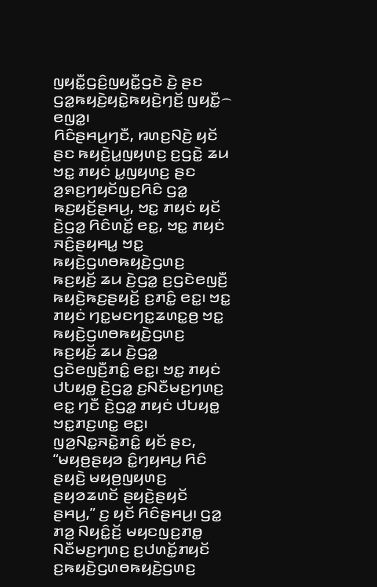ꤜꤟꤢꤪ꤭ꤞꤢꤨ꤬ꤜꤟꤢꤪ꤭ꤞꤢꤧ ꤢꤧ꤬ ꤔꤢ ꤞꤤ꤭ꤒꤟꤢꤧ꤬ꤟꤢꤧ꤭ꤒꤟꤢꤧ꤬ꤚꤢꤩ꤬ ꤜꤟꤢꤪ꤭꤮ ꤕꤜꤤ꤭꤯
ꤖꤢꤨꤔꤌꤣ꤬ꤚꤢꤪ, ꤙꤛꤢ꤬ꤡꤢꤧ꤬ ꤟꤢꤩ ꤔꤢ ꤒꤟꤢꤧ꤬ꤣ꤭ꤜꤟꤛꤢ꤬ ꤢ꤬ꤞꤢꤧ꤭ ꤘꤣ ꤠꤢ꤭ ꤊꤟꤢꤦ ꤣ꤭ꤜꤟꤛꤢ꤬ ꤔꤢ ꤤ꤬ꤎꤢ꤬ꤚꤟꤢꤩꤜꤢ꤬ꤖꤢꤨ ꤞꤤ꤭ ꤒꤢ꤬ꤟꤢꤩ꤬ꤔꤌꤣ꤬, ꤠꤢ꤭ ꤊꤟꤢꤦ ꤟꤢꤩ ꤢꤧ꤬ꤞꤤ꤭ ꤖꤢꤨꤛꤢꤩ꤭ ꤕꤢ꤭, ꤠꤢ꤭ ꤊꤟꤢꤦ ꤏꤢꤨ꤬ꤔꤟꤌꤣ꤭ ꤠꤢ꤭ ꤒꤟꤢꤧ꤬ꤞꤛꤥꤒꤟꤢꤧ꤬ꤞꤛꤢ꤬ ꤒꤢ꤬ꤟꤢꤩ꤬ ꤘꤣ ꤢꤧ꤬ꤞꤤ꤭ ꤢ꤬ꤞꤢꤧꤕꤜꤢꤪ꤬ ꤒꤟꤢꤧ꤬ꤒꤢ꤬ꤔꤟꤢꤩ꤬ ꤢ꤬ꤊꤢꤨ꤭ ꤕꤢ꤭꤯ ꤠꤢ꤭ ꤊꤟꤢꤦ ꤚꤢ꤭ꤗꤢꤚꤢ꤭ꤘꤛꤢ꤭ꤥ꤬ ꤠꤢ꤭ ꤒꤟꤢꤧ꤬ꤞꤛꤥꤒꤟꤢꤧ꤬ꤞꤛꤢ꤬ ꤒꤢ꤬ꤟꤢꤩ꤬ ꤘꤣ ꤢꤧ꤬ꤞꤤ꤭ ꤞꤢꤧꤕꤜꤢꤪ꤬ꤊꤢꤨ꤭ ꤕꤢ꤭꤯ ꤠꤢ꤭ ꤊꤟꤢꤦ ꤓꤝꤟꤥ꤭ ꤢꤧ꤬ꤞꤤ꤭ ꤢ꤬ꤡꤢꤪꤗꤢ꤬ꤚꤛꤢ꤬ ꤕꤢ꤭ ꤚꤢꤪ ꤢꤧ꤬ꤞꤤ꤭ ꤊꤟꤢꤦ ꤓꤝꤟꤥ꤭ ꤠꤢ꤭ꤊꤢ꤬ꤛꤢ꤭ ꤕꤢ꤭꤯
ꤜꤤ꤬ꤡꤢ꤭ꤏꤢꤧ꤭ꤊꤢꤨ꤭ ꤟꤢꤩ ꤔꤢ, “ꤗꤟꤥ꤬ꤔꤟꤤ ꤢꤨ꤭ꤚꤟꤌꤣ꤬ ꤖꤢꤨ ꤔꤟꤢꤧ꤬ ꤗꤟꤥ꤬ꤜꤟꤛꤢ꤬ ꤔꤟꤤꤘꤛꤢꤩ ꤔꤟꤢꤧ꤬ꤔꤟꤢꤩ ꤔꤌꤣ꤬,” ꤢ꤬ ꤟꤢꤩ ꤖꤢꤨꤔꤌꤣ꤬꤯ ꤞꤤ꤭ ꤊꤤ꤬ ꤡꤟꤢꤨ꤭ꤢꤩ꤬ ꤗꤟꤢꤜꤢ꤬ꤊꤥ꤭ ꤡꤢꤪꤗꤢ꤬ꤚꤛꤢ꤬ ꤢ꤬ꤓꤛꤢꤩ꤭ꤊꤟꤢꤩ ꤢ꤬ꤒꤟꤢꤧ꤬ꤞꤛꤥꤒꤟꤢꤧ꤬ꤞꤛꤢ꤬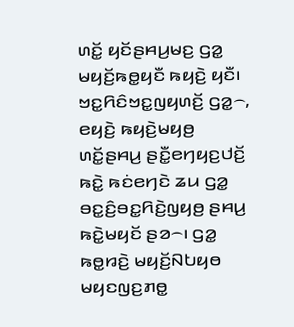ꤛꤢꤩ꤭ ꤟꤢꤩꤔꤌꤣ꤬ꤗꤢ꤬ ꤞꤤ꤭ ꤗꤟꤢꤩ꤬ꤒꤥ꤭ꤟꤢꤪ ꤒꤟꤢꤧ꤬ ꤟꤢꤪ꤯
ꤠꤢ꤭ꤖꤢꤨꤠꤢ꤭ꤜꤟꤛꤢꤩ꤬ ꤞꤤ꤭꤮, ꤕꤟꤢꤧ꤬ ꤒꤟꤢꤧ꤬ꤗꤟꤥ꤬ ꤛꤢꤩ꤭ꤔꤌꤣ꤬ ꤔꤢꤪ꤭ꤕꤚꤟꤢ꤬ꤓꤢꤩ꤬ ꤒꤢꤧ꤭ ꤒꤢꤦꤕꤚꤢꤧ ꤘꤣ ꤞꤤ꤭ ꤋꤢ꤭ꤢꤨ꤬ꤋꤢ꤭ꤖꤢꤧ꤬ꤜꤟꤥ꤬ ꤔꤌꤣ꤬ ꤒꤢꤧ꤭ꤗꤟꤢꤩ ꤔꤤ꤮꤯ ꤞꤤ꤭ ꤒꤥ꤭ꤙꤢꤧ꤬ ꤗꤟꤢꤩ꤬ꤡꤝꤟꤥ ꤗꤟꤢꤜꤢ꤬ꤊꤥ꤭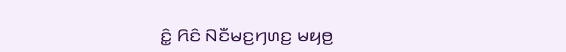ꤢꤨ꤭ ꤖꤢꤨ ꤡꤢꤪꤗꤢ꤬ꤚꤛꤢ꤬ ꤗꤟꤥ꤬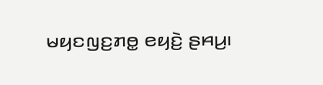ꤗꤟꤢꤜꤢ꤬ꤊꤥ꤭ ꤕꤟꤢꤧ꤬ ꤔꤌꤣ꤬꤯